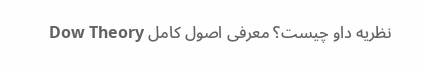نظریه داو چیست؟ معرفی اصول کامل Dow Theory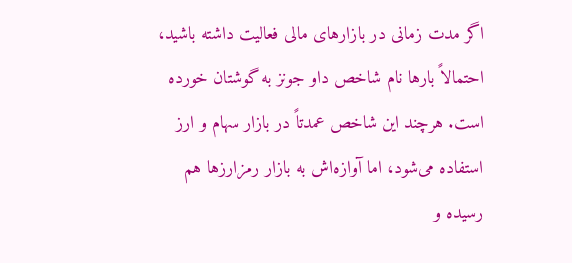اگر مدت زمانی در بازارهای مالی فعالیت داشته باشید، احتمالاً بارها نام شاخص داو جونز به گوشتان خورده است. هرچند این شاخص عمدتاً در بازار سهام و ارز استفاده می‌شود، اما آوازه‌اش به بازار رمزارزها هم رسیده و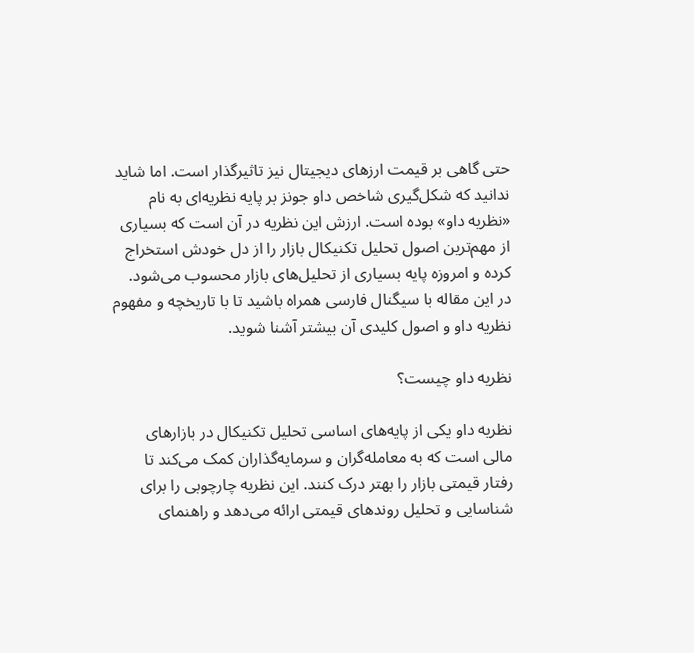حتی گاهی بر قیمت ارزهای دیجیتال نیز تاثیرگذار است. اما شاید ندانید که شکل‌گیری شاخص داو جونز بر پایه نظریه‌ای به نام «نظریه داو» بوده است. ارزش این نظریه در آن است که بسیاری از مهم‌ترین اصول تحلیل تکنیکال بازار را از دل خودش استخراج کرده و امروزه پایه بسیاری از تحلیل‌های بازار محسوب می‌شود. در این مقاله با سیگنال فارسی همراه باشید تا با تاریخچه و مفهوم نظریه داو و اصول کلیدی آن بیشتر آشنا شوید.

نظریه داو چیست؟

نظریه داو یکی از پایه‌های اساسی تحلیل تکنیکال در بازارهای مالی است که به معامله‌گران و سرمایه‌گذاران کمک می‌کند تا رفتار قیمتی بازار را بهتر درک کنند. این نظریه چارچوبی را برای شناسایی و تحلیل روندهای قیمتی ارائه می‌دهد و راهنمای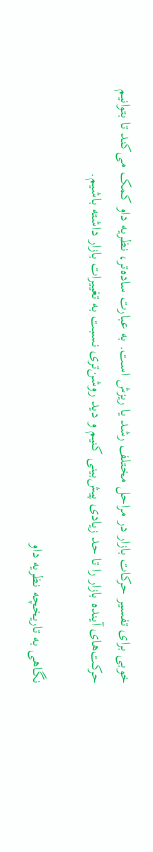خوبی برای تفسیر حرکات بازار در مراحل مختلف رشد یا ریزش است. به عبارت ساده‌تر، نظریه داو کمک می‌کند تا بتوانیم حرکت‌های آینده بازار را تا حد زیادی پیش‌بینی کنیم و دید روشن‌تری نسبت به تغییرات بازار داشته باشیم.

نگاهی به تاریخچه نظریه داو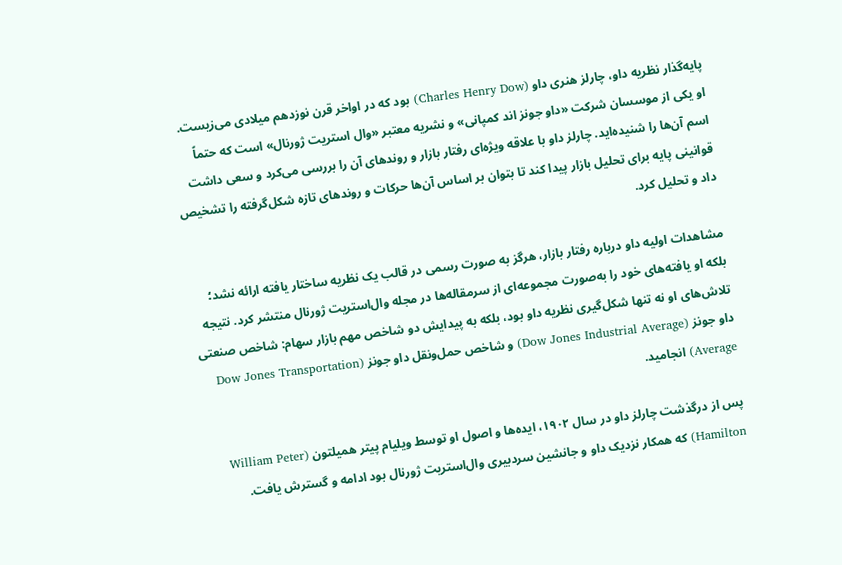پایه‌گذار نظریه داو، چارلز هنری داو (Charles Henry Dow) بود که در اواخر قرن نوزدهم میلادی می‌زیست. او یکی از موسسان شرکت «داو جونز اند کمپانی» و نشریه معتبر «وال استریت ژورنال» است که حتماً اسم آن‌ها را شنیده‌اید. چارلز داو با علاقه ویژه‌ای رفتار بازار و روندهای آن را بررسی می‌کرد و سعی داشت قوانینی پایه‌ برای تحلیل بازار پیدا کند تا بتوان بر اساس آن‌ها حرکات و روندهای تازه شکل‌گرفته را تشخیص داد و تحلیل کرد.

مشاهدات اولیه داو درباره رفتار بازار، هرگز به صورت رسمی در قالب یک نظریه ساختار یافته ارائه نشد؛ بلکه او یافته‌های خود را به‌صورت مجموعه‌ای از سرمقاله‌ها در مجله وال‌استریت ژورنال منتشر کرد. نتیجه تلاش‌های او نه تنها شکل‌گیری نظریه داو بود، بلکه به پیدایش دو شاخص مهم بازار سهام: شاخص صنعتی داو جونز (Dow Jones Industrial Average) و شاخص حمل‌ونقل داو جونز (Dow Jones Transportation Average) انجامید.

پس از درگذشت چارلز داو در سال ۱۹۰۲، ایده‌ها و اصول او توسط ویلیام پیتر همیلتون (William Peter Hamilton) که همکار نزدیک داو و جانشین سردبیری وال‌استریت ژورنال بود ادامه و گسترش یافت.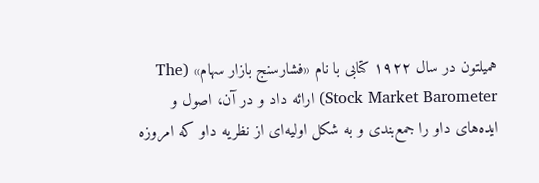همیلتون در سال ۱۹۲۲ کتابی با نام «فشارسنج بازار سهام» (The Stock Market Barometer) ارائه داد و در آن، اصول و ایده‌های داو را جمع‌بندی و به شکل اولیه‌ای از نظریه داو که امروزه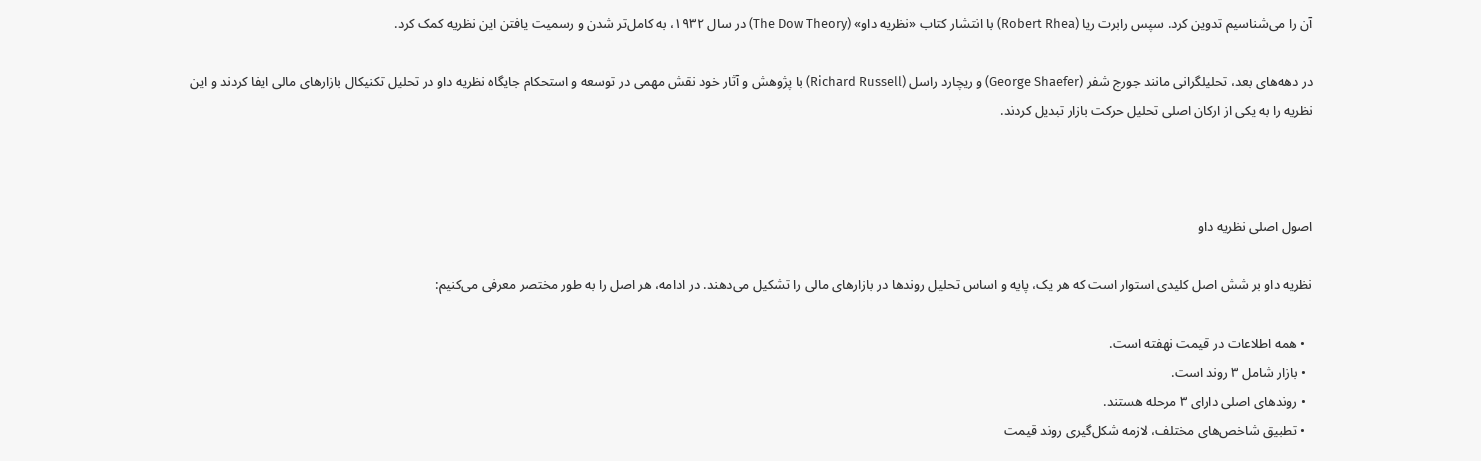آن را می‌شناسیم تدوین کرد. سپس رابرت ریا (Robert Rhea) با انتشار کتاب «نظریه داو» (The Dow Theory) در سال ۱۹۳۲، به کامل‌تر شدن و رسمیت یافتن این نظریه کمک کرد.

در دهه‌های بعد، تحلیلگرانی مانند جورج شفر (George Shaefer) و ریچارد راسل (Richard Russell) با پژوهش و آثار خود نقش مهمی در توسعه و استحکام جایگاه نظریه داو در تحلیل تکنیکال بازارهای مالی ایفا کردند و این نظریه را به یکی از ارکان اصلی تحلیل حرکت بازار تبدیل کردند.



اصول اصلی نظریه داو

نظریه داو بر شش اصل کلیدی استوار است که هر یک، پایه و اساس تحلیل روندها در بازارهای مالی را تشکیل می‌دهند. در ادامه، هر اصل را به طور مختصر معرفی می‌کنیم:

  • همه اطلاعات در قیمت نهفته است.
  • بازار شامل ۳ روند است.
  • روندهای اصلی دارای ۳ مرحله هستند.
  • تطبیق شاخص‌های مختلف، لازمه شکل‌گیری روند قیمت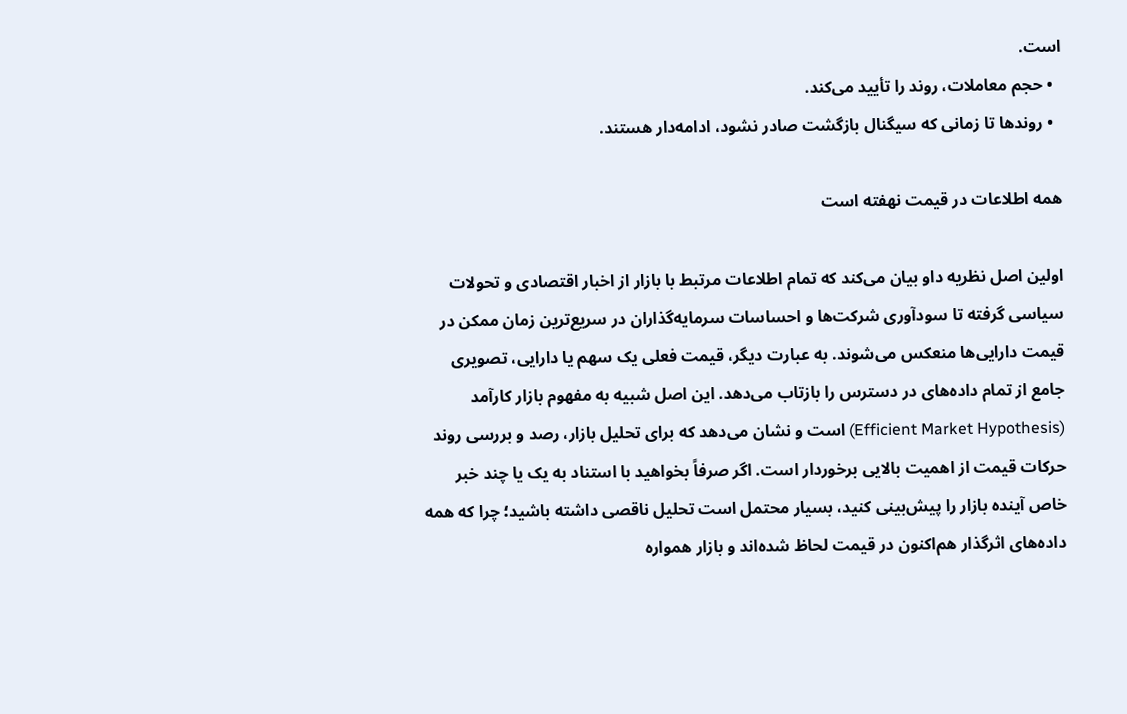است.
  • حجم معاملات، روند را تأیید می‌کند.
  • روندها تا زمانی که سیگنال بازگشت صادر نشود، ادامه‌دار هستند.

همه اطلاعات در قیمت نهفته است

اولین اصل نظریه داو بیان می‌کند که تمام اطلاعات مرتبط با بازار از اخبار اقتصادی و تحولات سیاسی گرفته تا سودآوری شرکت‌ها و احساسات سرمایه‌گذاران در سریع‌ترین زمان ممکن در قیمت دارایی‌ها منعکس می‌شوند. به عبارت دیگر، قیمت فعلی یک سهم یا دارایی، تصویری جامع از تمام داده‌های در دسترس را بازتاب می‌دهد. این اصل شبیه به مفهوم بازار کارآمد (Efficient Market Hypothesis) است و نشان می‌دهد که برای تحلیل بازار، رصد و بررسی روند حرکات قیمت از اهمیت بالایی برخوردار است. اگر صرفاً بخواهید با استناد به یک یا چند خبر خاص آینده بازار را پیش‌بینی کنید، بسیار محتمل است تحلیل ناقصی داشته باشید؛ چرا که همه داده‌های اثرگذار هم‌اکنون در قیمت لحاظ شده‌اند و بازار همواره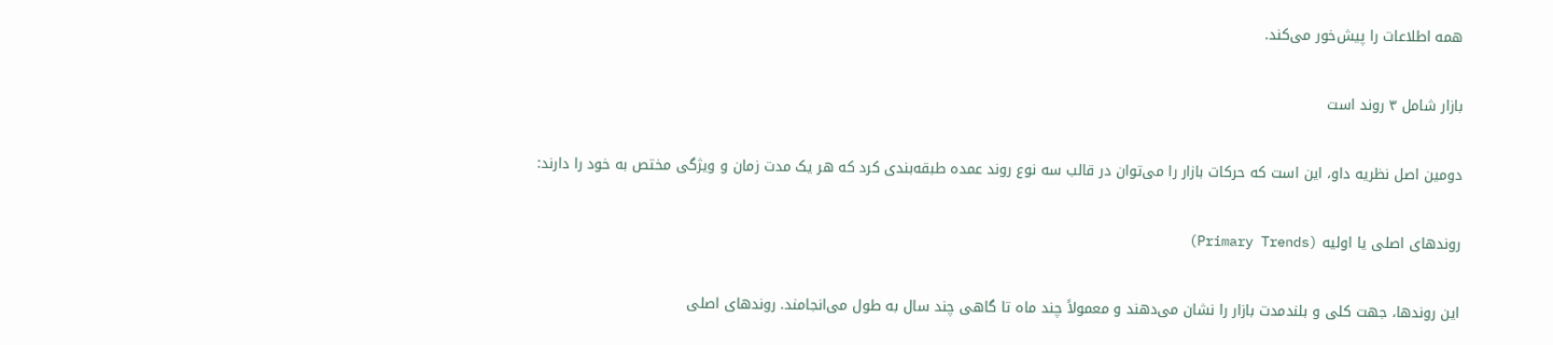همه اطلاعات را پیش‌خور می‌کند.

بازار شامل ۳ روند است

دومین اصل نظریه داو، این است که حرکات بازار را می‌توان در قالب سه نوع روند عمده طبقه‌بندی کرد که هر یک مدت زمان و ویژگی مختص به خود را دارند:

روندهای اصلی یا اولیه (Primary Trends)

این روندها، جهت کلی و بلندمدت بازار را نشان می‌دهند و معمولاً چند ماه تا گاهی چند سال به طول می‌انجامند. روندهای اصلی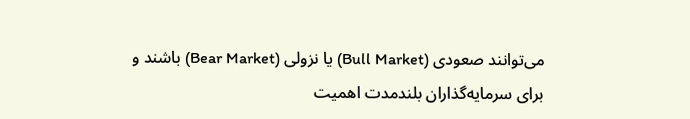می‌توانند صعودی (Bull Market) یا نزولی (Bear Market) باشند و برای سرمایه‌گذاران بلندمدت اهمیت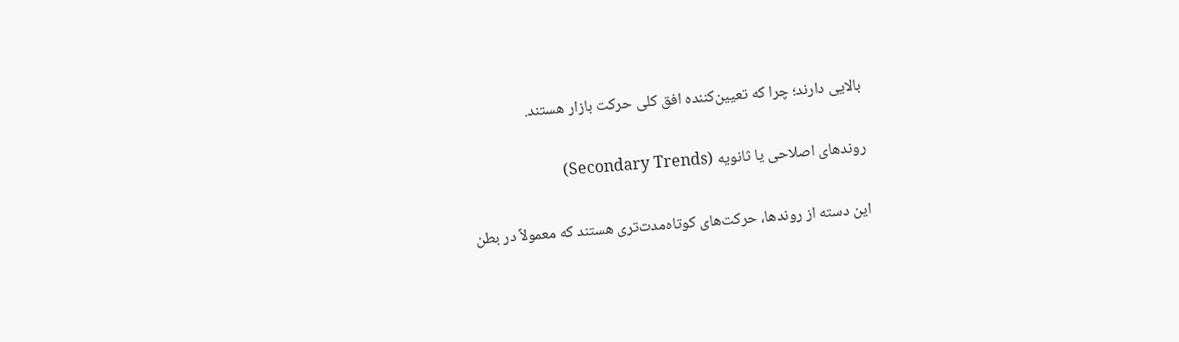بالایی دارند؛ چرا که تعیین‌کننده افق کلی حرکت بازار هستند.

روندهای اصلاحی یا ثانویه (Secondary Trends)

این دسته از روندها، حرکت‌های کوتاه‌مدت‌تری هستند که معمولاً در بطن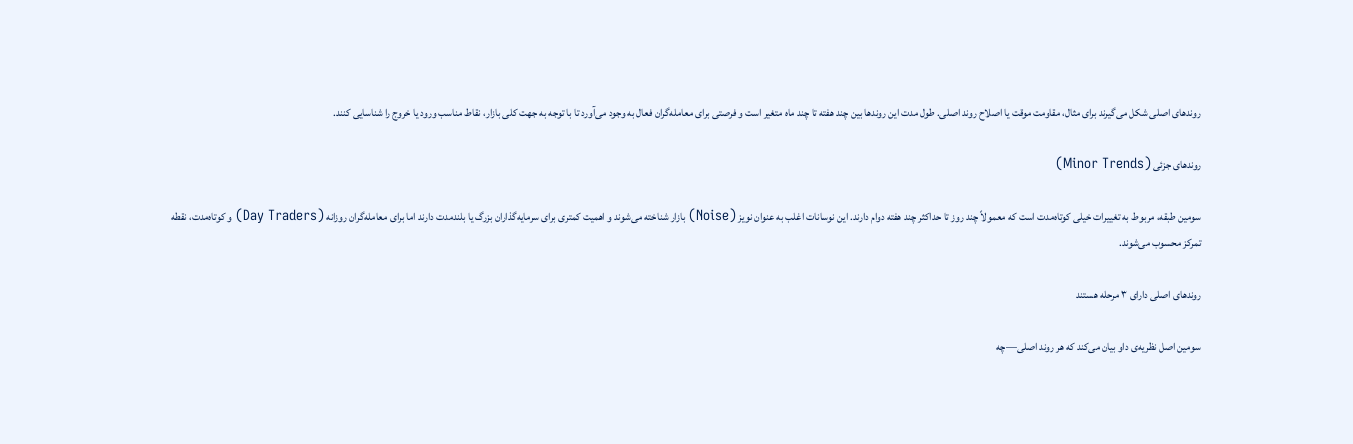روندهای اصلی شکل می‌گیرند برای مثال، مقاومت موقت یا اصلاح روند اصلی. طول مدت این روندها بین چند هفته تا چند ماه متغیر است و فرصتی برای معامله‌گران فعال به وجود می‌آورد تا با توجه به جهت کلی بازار، نقاط مناسب ورود یا خروج را شناسایی کنند.

روندهای جزئی (Minor Trends)

سومین طبقه، مربوط به تغییرات خیلی کوتاه‌مدت است که معمولاً چند روز تا حداکثر چند هفته دوام دارند. این نوسانات اغلب به عنوان نویز (Noise) بازار شناخته می‌شوند و اهمیت کمتری برای سرمایه‌گذاران بزرگ یا بلندمدت دارند اما برای معامله‌گران روزانه (Day Traders) و کوتاه‌مدت، نقطه تمرکز محسوب می‌شوند.

روندهای اصلی دارای ۳ مرحله هستند

سومین اصل نظریه‌ی داو بیان می‌کند که هر روند اصلی—چه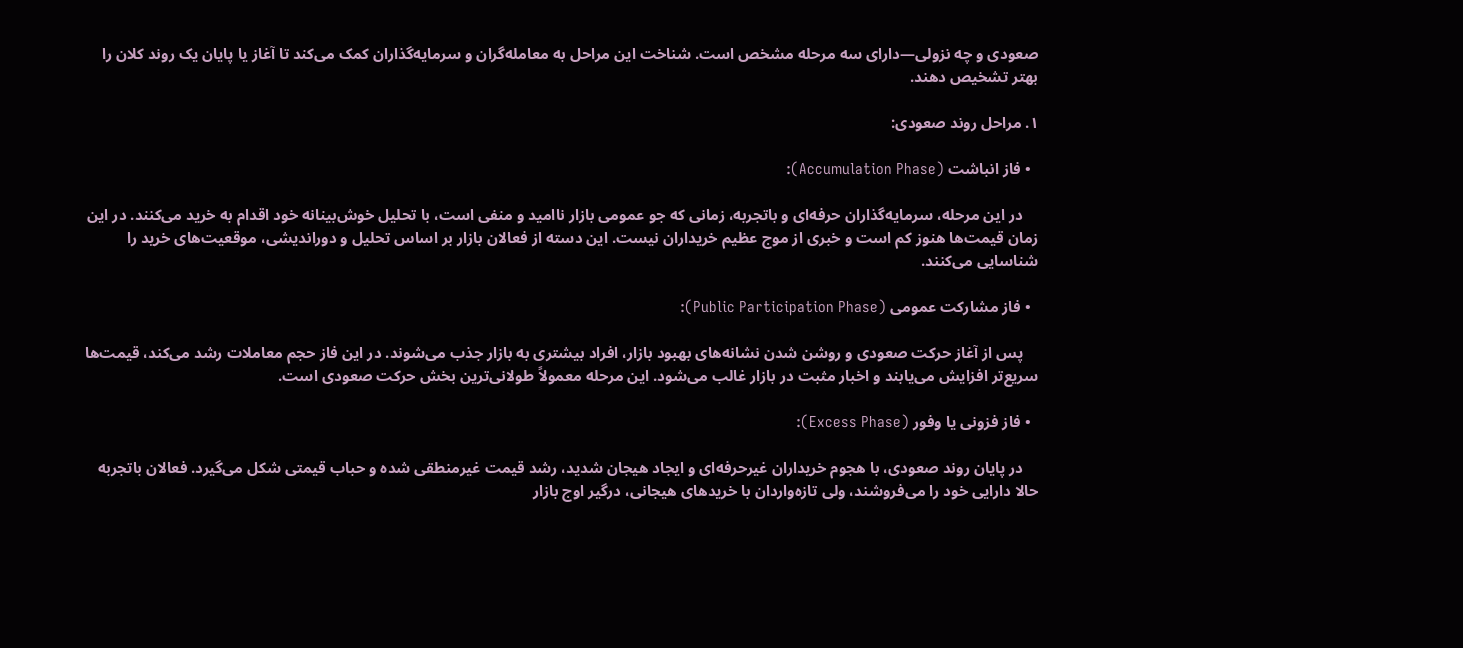صعودی و چه نزولی—دارای سه مرحله مشخص است. شناخت این مراحل به معامله‌گران و سرمایه‌گذاران کمک می‌کند تا آغاز یا پایان یک روند کلان را بهتر تشخیص دهند.

۱. مراحل روند صعودی:

  • فاز انباشت (Accumulation Phase):

    در این مرحله، سرمایه‌گذاران حرفه‌ای و باتجربه، زمانی که جو عمومی بازار ناامید و منفی است، با تحلیل خوش‌بینانه خود اقدام به خرید می‌کنند. در این زمان قیمت‌ها هنوز کم است و خبری از موج عظیم خریداران نیست. این دسته از فعالان بازار بر اساس تحلیل و دوراندیشی، موقعیت‌های خرید را شناسایی می‌کنند.

  • فاز مشارکت عمومی (Public Participation Phase):

    پس از آغاز حرکت صعودی و روشن شدن نشانه‌های بهبود بازار، افراد بیشتری به بازار جذب می‌شوند. در این فاز حجم معاملات رشد می‌کند، قیمت‌ها سریع‌تر افزایش می‌یابند و اخبار مثبت در بازار غالب می‌شود. این مرحله معمولاً طولانی‌ترین بخش حرکت صعودی است.

  • فاز فزونی یا وفور (Excess Phase):

    در پایان روند صعودی، با هجوم خریداران غیرحرفه‌ای و ایجاد هیجان شدید، رشد قیمت غیرمنطقی شده و حباب قیمتی شکل می‌گیرد. فعالان باتجربه حالا دارایی خود را می‌فروشند، ولی تازه‌واردان با خریدهای هیجانی، درگیر اوج بازار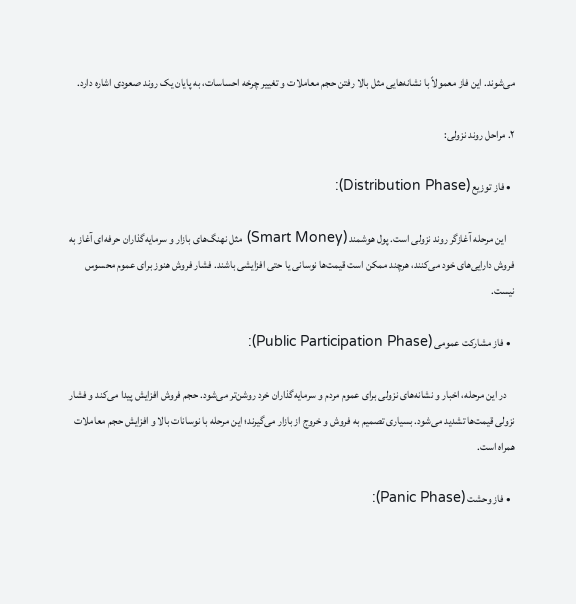می‌شوند. این فاز معمولاً با نشانه‌هایی مثل بالا رفتن حجم معاملات و تغییر چرخه احساسات، به پایان یک روند صعودی اشاره دارد.

۲. مراحل روند نزولی:

  • فاز توزیع (Distribution Phase):

    این مرحله آغازگر روند نزولی است. پول هوشمند (Smart Money) مثل نهنگ‌های بازار و سرمایه‌گذاران حرفه‌ای آغاز به فروش دارایی‌های خود می‌کنند، هرچند ممکن است قیمت‌ها نوسانی یا حتی افزایشی باشند. فشار فروش هنوز برای عموم محسوس نیست.

  • فاز مشارکت عمومی (Public Participation Phase):

    در این مرحله، اخبار و نشانه‌های نزولی برای عموم مردم و سرمایه‌گذاران خرد روشن‌تر می‌شود. حجم فروش افزایش پیدا می‌کند و فشار نزولی قیمت‌ها تشدید می‌شود. بسیاری تصمیم به فروش و خروج از بازار می‌گیرند؛ این مرحله با نوسانات بالا و افزایش حجم معاملات همراه است.

  • فاز وحشت (Panic Phase):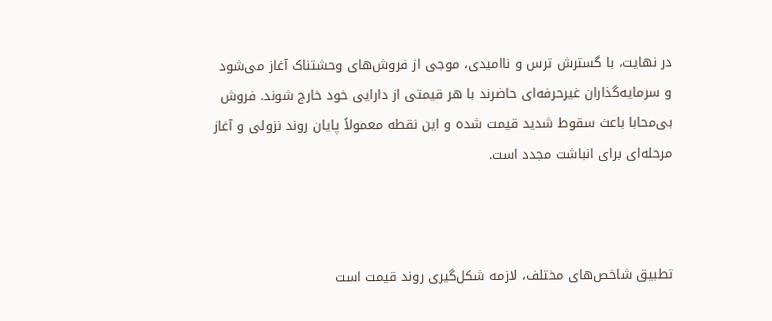در نهایت، با گسترش ترس و ناامیدی، موجی از فروش‌های وحشتناک آغاز می‌شود و سرمایه‌گذاران غیرحرفه‌ای حاضرند با هر قیمتی از دارایی خود خارج شوند. فروش بی‌محابا باعث سقوط شدید قیمت شده و این نقطه معمولاً پایان روند نزولی و آغاز مرحله‌ای برای انباشت مجدد است.



تطبیق شاخص‌های مختلف، لازمه شکل‌گیری روند قیمت است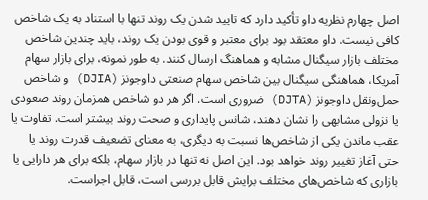اصل چهارم نظریه داو تأکید دارد که تایید شدن یک روند تنها با استناد به یک شاخص کافی نیست. داو معتقد بود برای معتبر و قوی بودن یک روند، باید چندین شاخص مختلف بازار سیگنال مشابه و هماهنگ ارسال کنند. به طور نمونه، برای بازار سهام آمریکا، هماهنگی سیگنال بین شاخص سهام صنعتی داوجونز (DJIA) و شاخص حمل‌ونقل داوجونز (DJTA) ضروری است. اگر هر دو شاخص همزمان روند صعودی یا نزولی مشابهی را نشان دهند، شانس پایداری و صحت روند بیشتر است. تفاوت یا عقب ماندن یکی از شاخص‌ها نسبت به دیگری، به معنای تضعیف قدرت روند یا حتی آغاز تغییر روند خواهد بود. این اصل نه تنها در بازار سهام، بلکه برای هر دارایی یا بازاری که شاخص‌های مختلف برایش قابل بررسی است، قابل اجراست.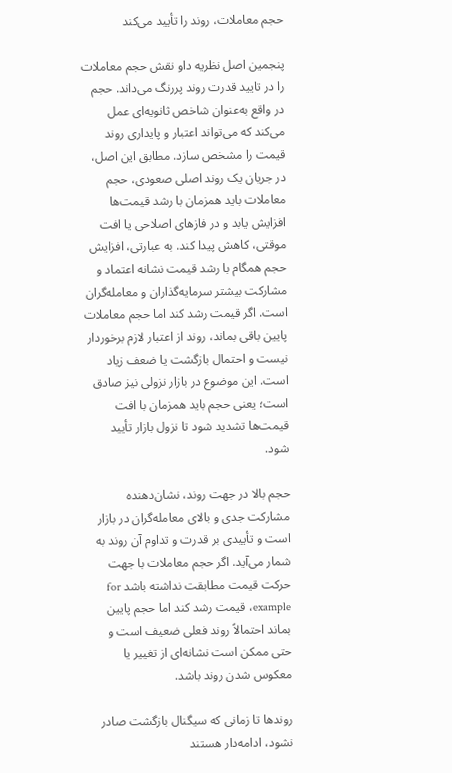حجم معاملات، روند را تأیید می‌کند

پنجمین اصل نظریه داو نقش حجم معاملات را در تایید قدرت روند پررنگ می‌داند. حجم در واقع به‌عنوان شاخص ثانویه‌ای عمل می‌کند که می‌تواند اعتبار و پایداری روند قیمت را مشخص سازد. مطابق این اصل، در جریان یک روند اصلی صعودی، حجم معاملات باید همزمان با رشد قیمت‌ها افزایش یابد و در فازهای اصلاحی یا افت موقتی، کاهش پیدا کند. به عبارتی، افزایش حجم همگام با رشد قیمت نشانه اعتماد و مشارکت بیشتر سرمایه‌گذاران و معامله‌گران است. اگر قیمت رشد کند اما حجم معاملات پایین باقی بماند، روند از اعتبار لازم برخوردار نیست و احتمال بازگشت یا ضعف زیاد است. این موضوع در بازار نزولی نیز صادق است؛ یعنی حجم باید همزمان با افت قیمت‌ها تشدید شود تا نزول بازار تأیید شود.

حجم بالا در جهت روند، نشان‌دهنده مشارکت جدی و بالای معامله‌گران در بازار است و تأییدی بر قدرت و تداوم آن روند به شمار می‌آید. اگر حجم معاملات با جهت حرکت قیمت مطابقت نداشته باشد for example، قیمت رشد کند اما حجم پایین بماند احتمالاً روند فعلی ضعیف است و حتی ممکن است نشانه‌ای از تغییر یا معکوس شدن روند باشد.

روندها تا زمانی که سیگنال بازگشت صادر نشود، ادامه‌دار هستند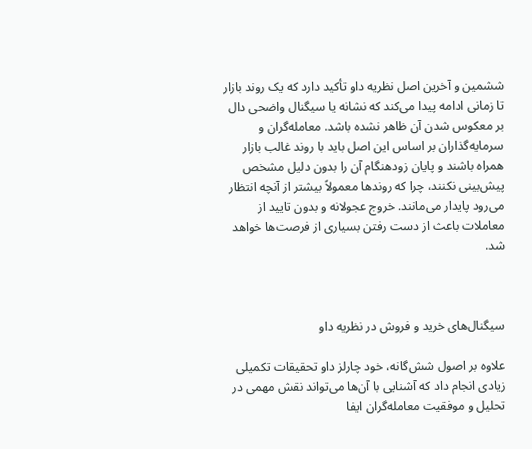ششمین و آخرین اصل نظریه داو تأکید دارد که یک روند بازار تا زمانی ادامه پیدا می‌کند که نشانه یا سیگنال واضحی دال بر معکوس شدن آن ظاهر نشده باشد. معامله‌گران و سرمایه‌گذاران بر اساس این اصل باید با روند غالب بازار همراه باشند و پایان زودهنگام آن را بدون دلیل مشخص پیش‌بینی نکنند، چرا که روندها معمولاً بیشتر از آنچه انتظار می‌رود پایدار می‌مانند. خروج عجولانه و بدون تایید از معاملات باعث از دست رفتن بسیاری از فرصت‌ها خواهد شد.



سیگنال‌های خرید و فروش در نظریه داو

علاوه بر اصول شش‌گانه، خود چارلز داو تحقیقات تکمیلی زیادی انجام داد که آشنایی با آن‌ها می‌تواند نقش مهمی در تحلیل و موفقیت معامله‌گران ایفا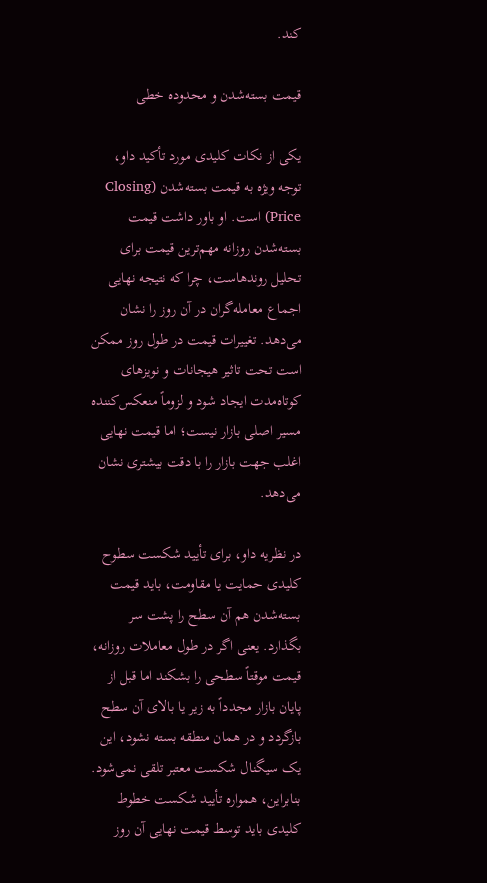کند.

قیمت بسته‌شدن و محدوده خطی

یکی از نکات کلیدی مورد تأکید داو، توجه ویژه به قیمت بسته‌شدن (Closing Price) است. او باور داشت قیمت بسته‌شدن روزانه مهم‌ترین قیمت برای تحلیل روندهاست، چرا که نتیجه نهایی اجماع معامله‌گران در آن روز را نشان می‌دهد. تغییرات قیمت در طول روز ممکن است تحت تاثیر هیجانات و نویزهای کوتاه‌مدت ایجاد شود و لزوماً منعکس‌کننده مسیر اصلی بازار نیست؛ اما قیمت نهایی اغلب جهت بازار را با دقت بیشتری نشان می‌دهد.

در نظریه داو، برای تأیید شکست سطوح کلیدی حمایت یا مقاومت، باید قیمت بسته‌شدن هم آن سطح را پشت سر بگذارد. یعنی اگر در طول معاملات روزانه، قیمت موقتاً سطحی را بشکند اما قبل از پایان بازار مجدداً به زیر یا بالای آن سطح بازگردد و در همان منطقه بسته نشود، این یک سیگنال شکست معتبر تلقی نمی‌شود. بنابراین، همواره تأیید شکست خطوط کلیدی باید توسط قیمت نهایی آن روز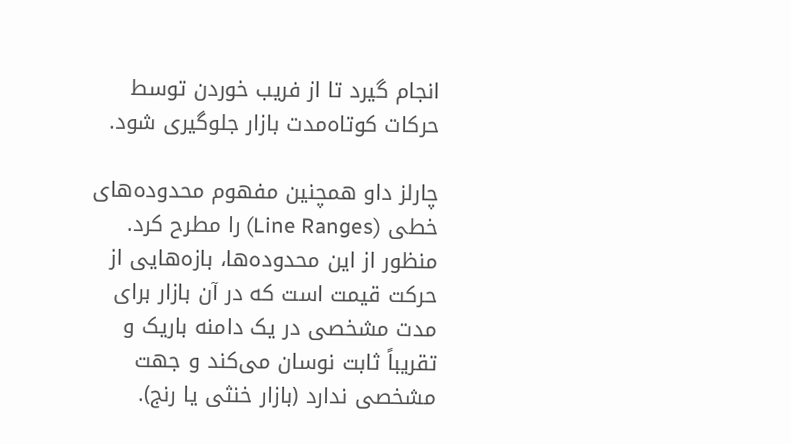انجام گیرد تا از فریب خوردن توسط حرکات کوتاه‌مدت بازار جلوگیری شود.

چارلز داو همچنین مفهوم محدوده‌های خطی (Line Ranges) را مطرح کرد. منظور از این محدوده‌ها، بازه‌هایی از حرکت قیمت است که در آن بازار برای مدت مشخصی در یک دامنه باریک و تقریباً ثابت نوسان می‌کند و جهت مشخصی ندارد (بازار خنثی یا رنج).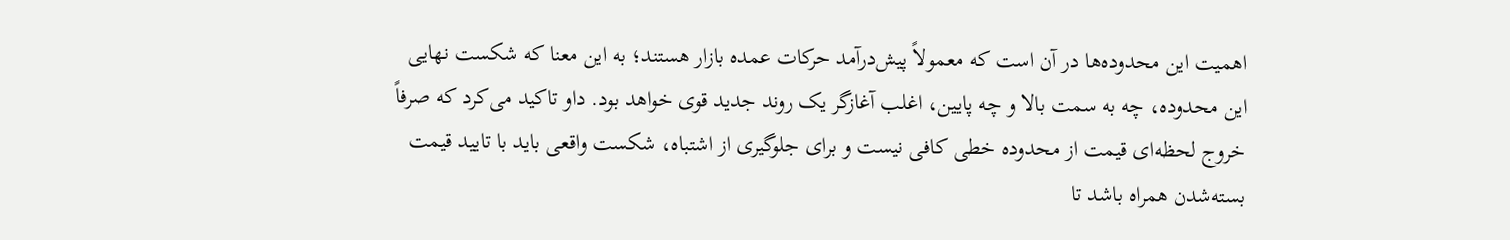اهمیت این محدوده‌ها در آن است که معمولاً پیش‌درآمد حرکات عمده بازار هستند؛ به این معنا که شکست نهایی این محدوده، چه به سمت بالا و چه پایین، اغلب آغازگر یک روند جدید قوی خواهد بود. داو تاکید می‌کرد که صرفاً خروج لحظه‌ای قیمت از محدوده خطی کافی نیست و برای جلوگیری از اشتباه، شکست واقعی باید با تایید قیمت بسته‌‌شدن همراه باشد تا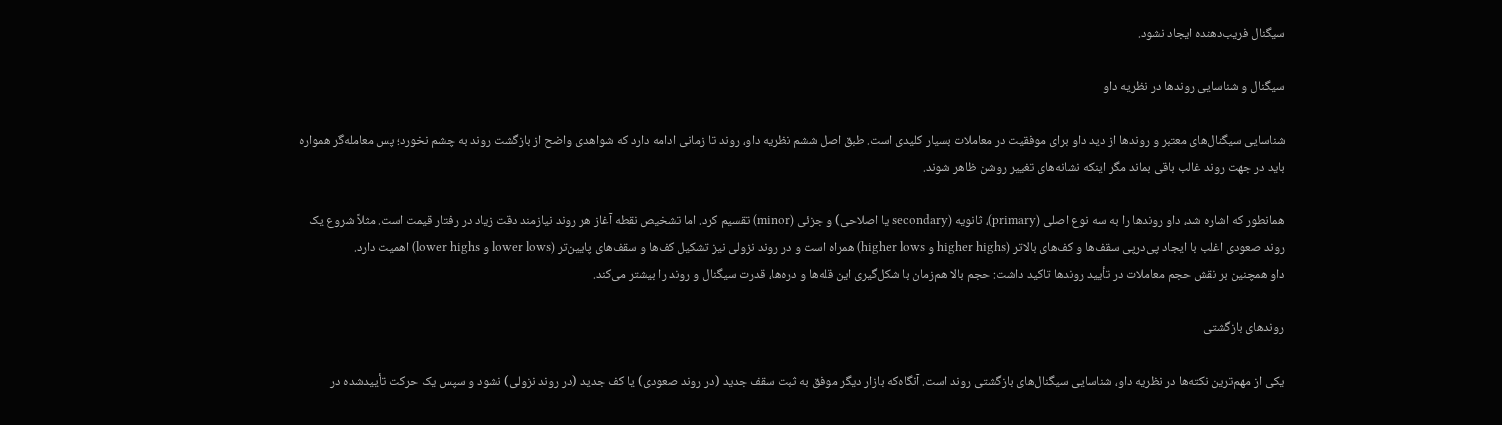سیگنال فریب‌دهنده ایجاد نشود.

سیگنال و شناسایی روندها در نظریه داو

شناسایی سیگنال‌های معتبر و روندها از دید داو برای موفقیت در معاملات بسیار کلیدی است. طبق اصل ششم نظریه داو، روند تا زمانی ادامه دارد که شواهدی واضح از بازگشت روند به چشم نخورد؛ پس معامله‌گر همواره باید در جهت روند غالب باقی بماند مگر اینکه نشانه‌های تغییر روشن ظاهر شوند.

همانطور که اشاره شد، داو روندها را به سه نوع اصلی (primary)، ثانویه (secondary یا اصلاحی) و جزئی (minor) تقسیم کرد. اما تشخیص نقطه آغاز هر روند نیازمند دقت زیاد در رفتار قیمت است. مثلاً شروع یک روند صعودی اغلب با ایجاد پی‌درپی سقف‌ها و کف‌های بالاتر (higher highs و higher lows) همراه است و در روند نزولی نیز تشکیل کف‌ها و سقف‌های پایین‌تر (lower lows و lower highs) اهمیت دارد.
داو همچنین بر نقش حجم معاملات در تأیید روندها تاکید داشت: حجم بالا هم‌زمان با شکل‌گیری این قله‌ها و دره‌ها، قدرت سیگنال و روند را بیشتر می‌کند.

روندهای بازگشتی

یکی از مهم‌ترین نکته‌ها در نظریه داو، شناسایی سیگنال‌های بازگشتی روند است. آنگاه‌که بازار دیگر موفق به ثبت سقف جدید (در روند صعودی) یا کف جدید (در روند نزولی) نشود و سپس یک حرکت تأییدشده در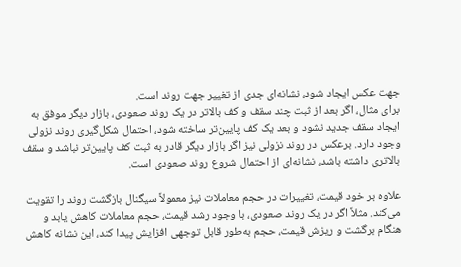جهت عکس ایجاد شود، نشانه‌ای جدی از تغییر جهت روند است.
برای مثال، اگر بعد از ثبت چند سقف و کف بالاتر در یک روند صعودی، بازار دیگر موفق به ایجاد سقف جدید نشود و بعد یک کف پایین‌تر ساخته شود، احتمال شکل‌گیری روند نزولی وجود دارد. برعکس در روند نزولی نیز اگر بازار دیگر قادر به ثبت کف پایین‌تر نباشد و سقف بالاتری داشته باشد، نشانه‌ای از احتمال شروع روند صعودی است.

علاوه بر خود قیمت، تغییرات در حجم معاملات نیز معمولاً سیگنال بازگشت روند را تقویت می‌کند. مثلاً اگر در یک روند صعودی، با وجود رشد قیمت، حجم معاملات کاهش یابد و هنگام برگشت و ریزش قیمت، حجم به‌طور قابل توجهی افزایش پیدا کند، این نشانه کاهش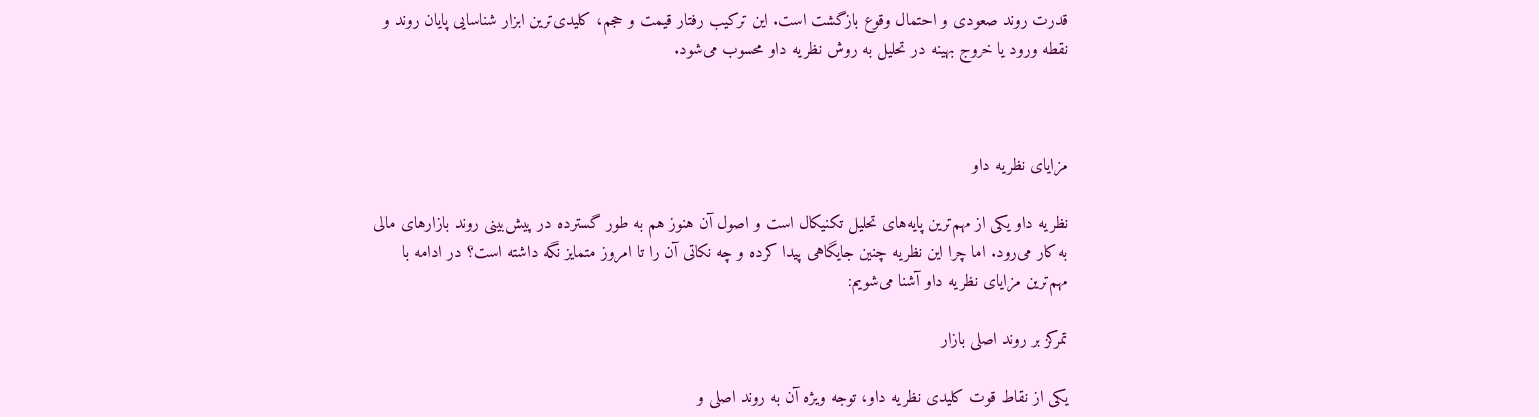قدرت روند صعودی و احتمال وقوع بازگشت است. این ترکیب رفتار قیمت و حجم، کلیدی‌ترین ابزار شناسایی پایان روند و نقطه ورود یا خروج بهینه در تحلیل به روش نظریه داو محسوب می‌شود.



مزایای نظریه داو

نظریه داو یکی از مهم‌ترین پایه‌های تحلیل تکنیکال است و اصول آن هنوز هم به طور گسترده در پیش‌بینی روند بازارهای مالی به کار می‌رود. اما چرا این نظریه چنین جایگاهی پیدا کرده و چه نکاتی آن را تا امروز متمایز نگه داشته است؟ در ادامه با مهم‌ترین مزایای نظریه داو آشنا می‌شویم:

تمرکز بر روند اصلی بازار

یکی از نقاط قوت کلیدی نظریه داو، توجه ویژه آن به روند اصلی و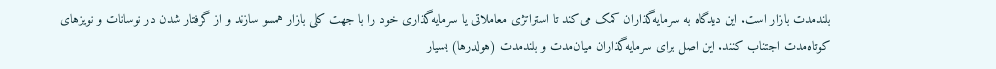بلندمدت بازار است. این دیدگاه به سرمایه‌گذاران کمک می‌کند تا استراتژی معاملاتی یا سرمایه‌گذاری خود را با جهت کلی بازار همسو سازند و از گرفتار شدن در نوسانات و نویزهای کوتاه‌مدت اجتناب کنند. این اصل برای سرمایه‌گذاران میان‌مدت و بلندمدت (هولدرها) بسیار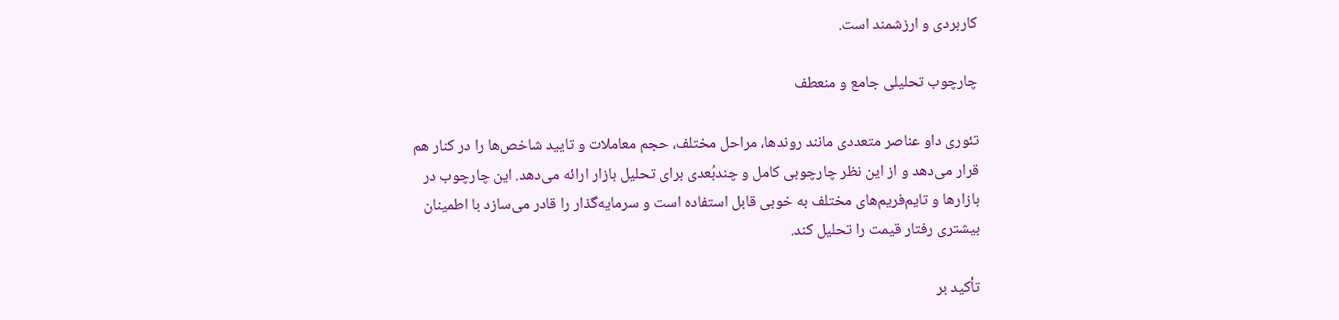کاربردی و ارزشمند است.

چارچوب تحلیلی جامع و منعطف

تئوری داو عناصر متعددی مانند روندها، مراحل مختلف، حجم معاملات و تایید شاخص‌ها را در کنار هم قرار می‌دهد و از این نظر چارچوبی کامل و چندبُعدی برای تحلیل بازار ارائه می‌دهد. این چارچوب در بازارها و تایم‌فریم‌های مختلف به خوبی قابل استفاده است و سرمایه‌گذار را قادر می‌سازد با اطمینان بیشتری رفتار قیمت را تحلیل کند.

تأکید بر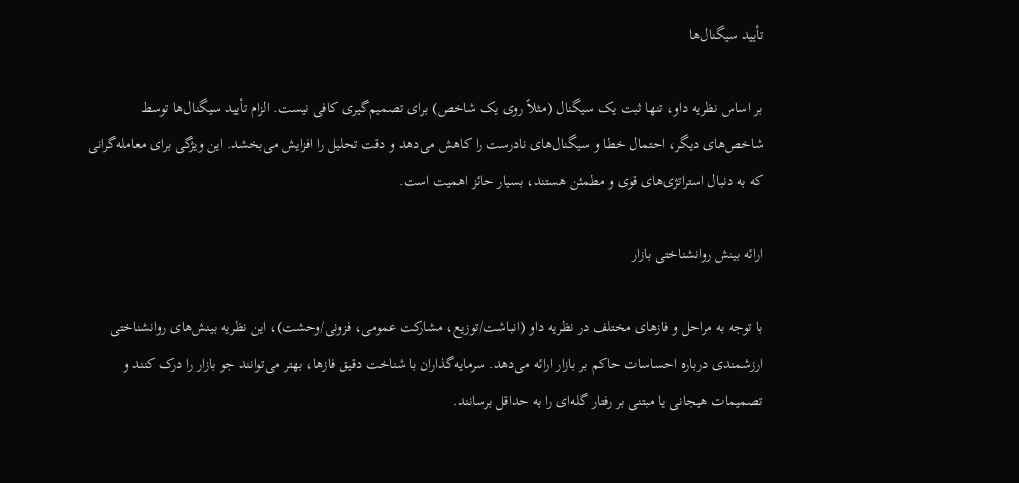تأیید سیگنال‌ها

بر اساس نظریه داو، تنها ثبت یک سیگنال (مثلاً روی یک شاخص) برای تصمیم‌گیری کافی نیست. الزام تأیید سیگنال‌ها توسط شاخص‌های دیگر، احتمال خطا و سیگنال‌های نادرست را کاهش می‌دهد و دقت تحلیل را افزایش می‌بخشد. این ویژگی برای معامله‌گرانی که به دنبال استراتژی‌های قوی و مطمئن هستند، بسیار حائز اهمیت است.

ارائه بینش روانشناختی بازار

با توجه به مراحل و فازهای مختلف در نظریه داو (انباشت/توزیع، مشارکت عمومی، فزونی/وحشت)، این نظریه بینش‌های روانشناختی ارزشمندی درباره احساسات حاکم بر بازار ارائه می‌دهد. سرمایه‌گذاران با شناخت دقیق فازها، بهتر می‌توانند جو بازار را درک کنند و تصمیمات هیجانی یا مبتنی بر رفتار گله‌ای را به حداقل برسانند.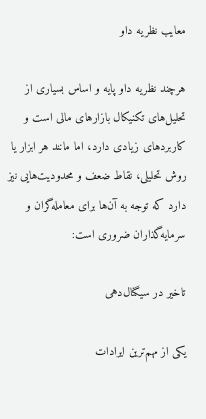معایب نظریه داو

هرچند نظریه داو پایه و اساس بسیاری از تحلیل‌های تکنیکال بازارهای مالی است و کاربردهای زیادی دارد، اما مانند هر ابزار یا روش تحلیلی، نقاط ضعف و محدودیت‌هایی نیز دارد که توجه به آن‌ها برای معامله‌گران و سرمایه‌گذاران ضروری است:

تاخیر در سیگنال‌دهی

یکی از مهم‌ترین ایرادات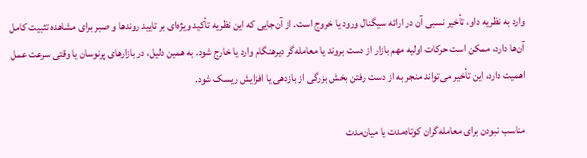وارد به نظریه داو، تأخیر نسبی آن در ارائه سیگنال ورود یا خروج است. از آن‌جایی که این نظریه تأکید ویژه‌ای بر تایید روندها و صبر برای مشاهده تثبیت کامل آن‌ها دارد، ممکن است حرکات اولیه مهم بازار از دست بروند یا معامله‌گر دیرهنگام وارد یا خارج شود. به همین دلیل، در بازارهای پرنوسان یا وقتی سرعت عمل اهمیت دارد، این تأخیر می‌تواند منجر به از دست رفتن بخش بزرگی از بازدهی یا افزایش ریسک شود.

مناسب نبودن برای معامله‌گران کوتاه‌مدت یا میان‌مدت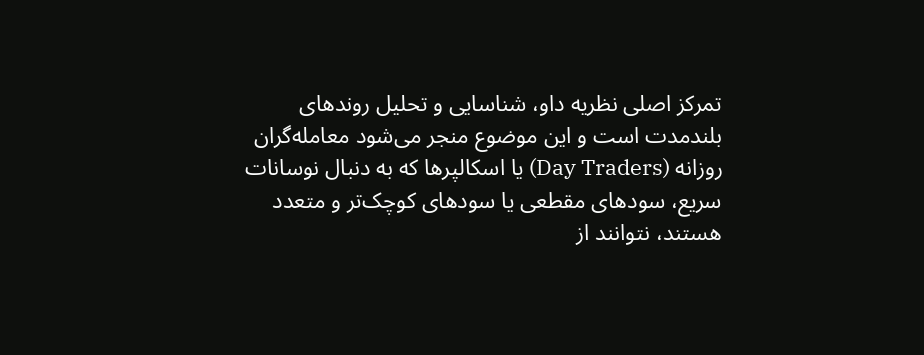تمرکز اصلی نظریه داو، شناسایی و تحلیل روندهای بلندمدت است و این موضوع منجر می‌شود معامله‌گران روزانه (Day Traders) یا اسکالپرها که به دنبال نوسانات سریع، سودهای مقطعی یا سودهای کوچک‌تر و متعدد هستند، نتوانند از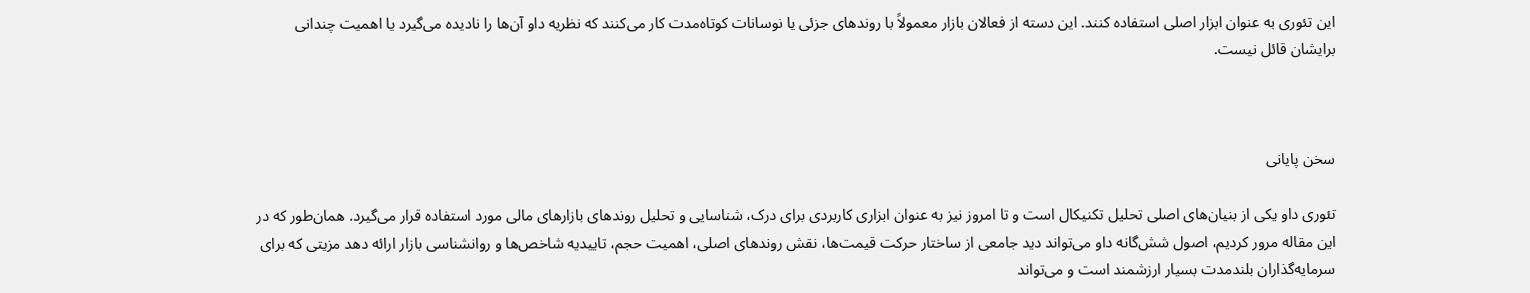این تئوری به عنوان ابزار اصلی استفاده کنند. این دسته از فعالان بازار معمولاً با روندهای جزئی یا نوسانات کوتاه‌مدت کار می‌کنند که نظریه داو آن‌ها را نادیده می‌گیرد یا اهمیت چندانی برایشان قائل نیست.



سخن پایانی

تئوری داو یکی از بنیان‌های اصلی تحلیل تکنیکال است و تا امروز نیز به عنوان ابزاری کاربردی برای درک، شناسایی و تحلیل روندهای بازارهای مالی مورد استفاده قرار می‌گیرد. همان‌طور که در این مقاله مرور کردیم، اصول شش‌گانه داو می‌تواند دید جامعی از ساختار حرکت قیمت‌ها، نقش روندهای اصلی، اهمیت حجم، تاییدیه شاخص‌ها و روانشناسی بازار ارائه دهد مزیتی که برای سرمایه‌گذاران بلندمدت بسیار ارزشمند است و می‌تواند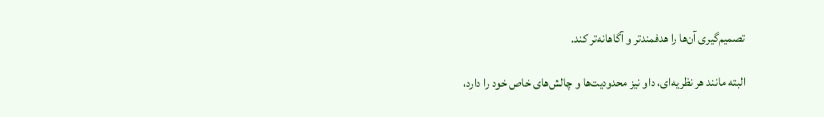تصمیم‌گیری آن‌ها را هدفمندتر و آگاهانه‌تر کند.

البته مانند هر نظریه‌ای، داو نیز محدودیت‌ها و چالش‌های خاص خود را دارد،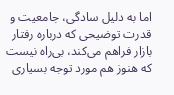اما به دلیل سادگی، جامعیت و قدرت توضیحی که درباره رفتار بازار فراهم می‌کند، بی‌راه نیست که هنوز هم مورد توجه بسیاری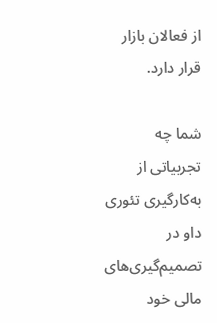از فعالان بازار قرار دارد.

شما چه تجربیاتی از به‌کارگیری تئوری داو در تصمیم‌گیری‌های مالی خود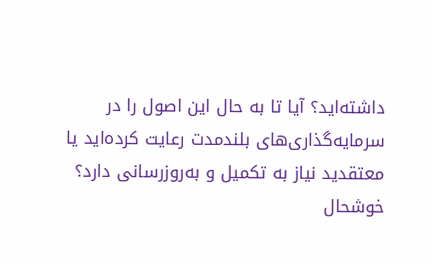داشته‌اید؟ آیا تا به حال این اصول را در سرمایه‌گذاری‌های بلندمدت رعایت کرده‌اید یا معتقدید نیاز به تکمیل و به‌روزرسانی دارد؟ خوشحال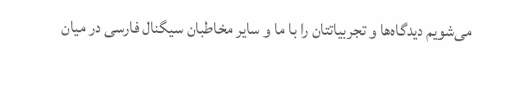می‌شویم دیدگاه‌ها و تجربیاتتان را با ما و سایر مخاطبان سیگنال فارسی در میان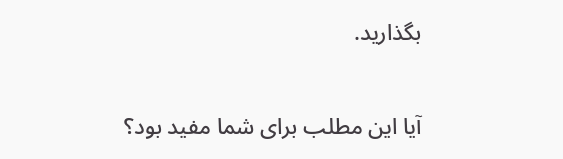بگذارید.

آیا این مطلب برای شما مفید بود؟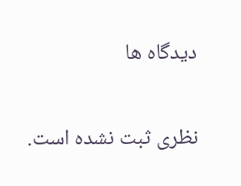دیدگاه ها

نظری ثبت نشده است.